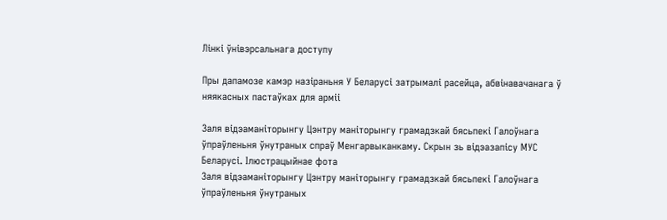Лінкі ўнівэрсальнага доступу

Пры дапамозе камэр назіраньня У Беларусі затрымалі расейца, абвінавачанага ў няякасных пастаўках для арміі

Заля відэаманіторынгу Цэнтру маніторынгу грамадзкай бясьпекі Галоўнага ўпраўленьня ўнутраных спраў Менгарвыканкаму. Скрын зь відэазапісу МУС Беларусі. Ілюстрацыйнае фота
Заля відэаманіторынгу Цэнтру маніторынгу грамадзкай бясьпекі Галоўнага ўпраўленьня ўнутраных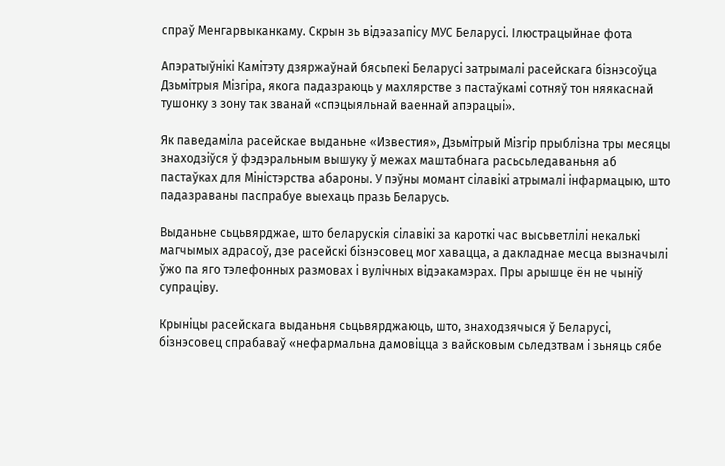спраў Менгарвыканкаму. Скрын зь відэазапісу МУС Беларусі. Ілюстрацыйнае фота

Апэратыўнікі Камітэту дзяржаўнай бясьпекі Беларусі затрымалі расейскага бізнэсоўца Дзьмітрыя Мізгіра, якога падазраюць у махлярстве з пастаўкамі сотняў тон няякаснай тушонку з зону так званай «спэцыяльнай ваеннай апэрацыі».

Як паведаміла расейскае выданьне «Известия», Дзьмітрый Мізгір прыблізна тры месяцы знаходзіўся ў фэдэральным вышуку ў межах маштабнага расьсьледаваньня аб пастаўках для Міністэрства абароны. У пэўны момант сілавікі атрымалі інфармацыю, што падазраваны паспрабуе выехаць празь Беларусь.

Выданьне сьцьвярджае, што беларускія сілавікі за кароткі час высьветлілі некалькі магчымых адрасоў, дзе расейскі бізнэсовец мог хавацца, а дакладнае месца вызначылі ўжо па яго тэлефонных размовах і вулічных відэакамэрах. Пры арышце ён не чыніў супраціву.

Крыніцы расейскага выданьня сьцьвярджаюць, што, знаходзячыся ў Беларусі, бізнэсовец спрабаваў «нефармальна дамовіцца з вайсковым сьледзтвам і зьняць сябе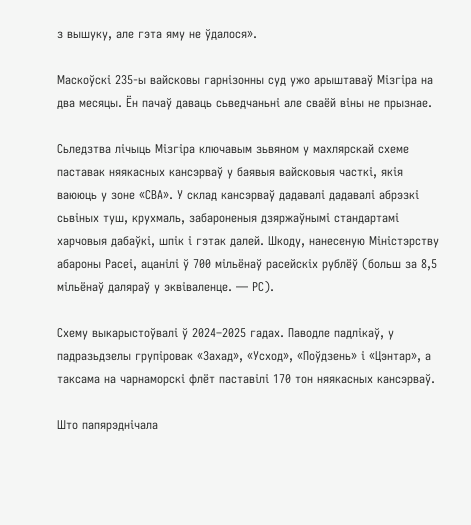з вышуку, але гэта яму не ўдалося».

Маскоўскі 235-ы вайсковы гарнізонны суд ужо арыштаваў Мізгіра на два месяцы. Ён пачаў даваць сьведчаньні але сваёй віны не прызнае.

Сьледзтва лічыць Мізгіра ключавым зьвяном у махлярскай схеме паставак няякасных кансэрваў у баявыя вайсковыя часткі, якія ваююць у зоне «СВА». У склад кансэрваў дадавалі дадавалі абрэзкі сьвіных туш, крухмаль, забароненыя дзяржаўнымі стандартамі харчовыя дабаўкі, шпік і гэтак далей. Шкоду, нанесеную Міністэрству абароны Расеі, ацанілі ў 700 мільёнаў расейскіх рублёў (больш за 8,5 мільёнаў даляраў у эквіваленце. — РС).

Схему выкарыстоўвалі ў 2024–2025 гадах. Паводле падлікаў, у падразьдзелы групіровак «Захад», «Усход», «Поўдзень» і «Цэнтар», а таксама на чарнаморскі флёт паставілі 170 тон няякасных кансэрваў.

Што папярэднічала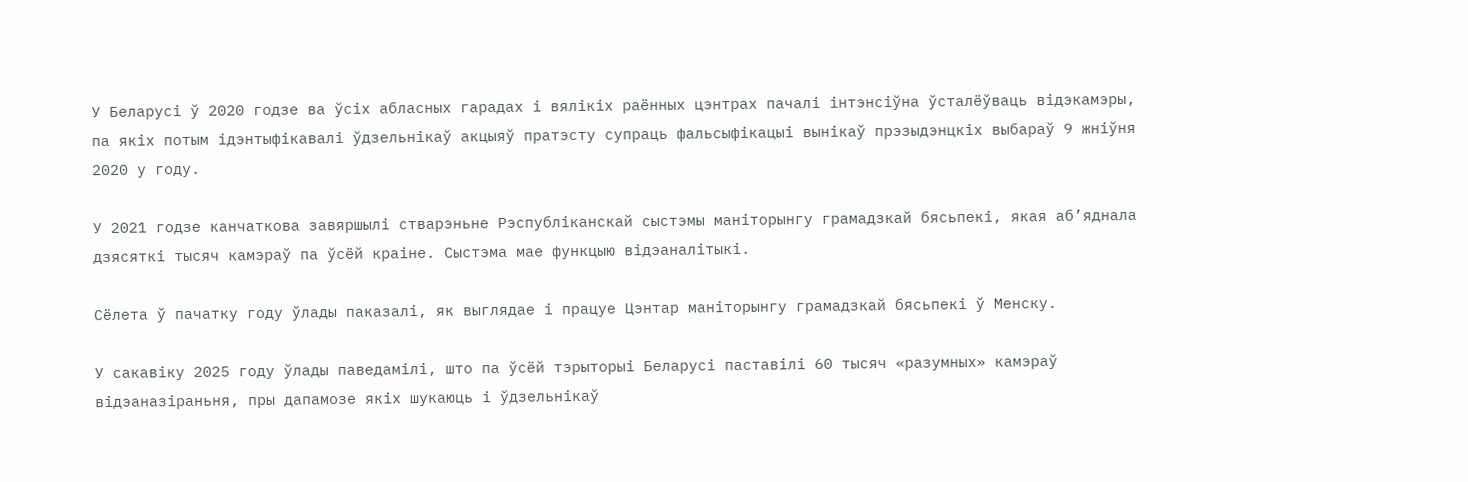У Беларусі ў 2020 годзе ва ўсіх абласных гарадах і вялікіх раённых цэнтрах пачалі інтэнсіўна ўсталёўваць відэкамэры, па якіх потым ідэнтыфікавалі ўдзельнікаў акцыяў пратэсту супраць фальсыфікацыі вынікаў прэзыдэнцкіх выбараў 9 жніўня 2020 у году.

У 2021 годзе канчаткова завяршылі стварэньне Рэспубліканскай сыстэмы маніторынгу грамадзкай бясьпекі, якая аб’яднала дзясяткі тысяч камэраў па ўсёй краіне. Сыстэма мае функцыю відэаналітыкі.

Сёлета ў пачатку году ўлады паказалі, як выглядае і працуе Цэнтар маніторынгу грамадзкай бясьпекі ў Менску.

У сакавіку 2025 году ўлады паведамілі, што па ўсёй тэрыторыі Беларусі паставілі 60 тысяч «разумных» камэраў відэаназіраньня, пры дапамозе якіх шукаюць і ўдзельнікаў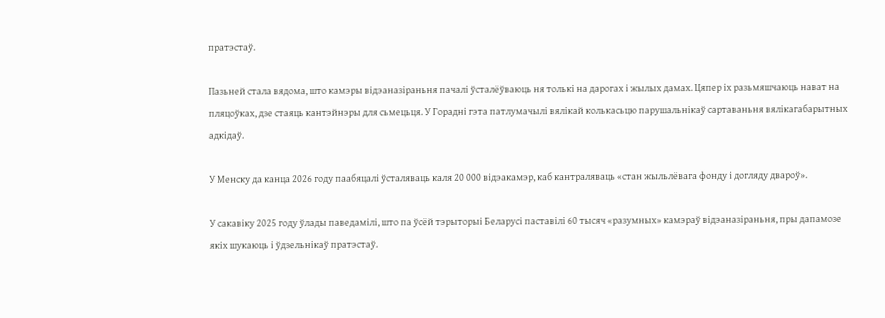пратэстаў.

Пазьней стала вядома, што камэры відэаназіраньня пачалі ўсталёўваюць ня толькі на дарогах і жылых дамах. Цяпер іх разьмяшчаюць нават на пляцоўках, дзе стаяць кантэйнэры для сьмецьця. У Горадні гэта патлумачылі вялікай колькасьцю парушальнікаў сартаваньня вялікагабарытных адкідаў.

У Менску да канца 2026 году паабяцалі ўсталяваць каля 20 000 відэакамэр, каб кантраляваць «стан жыльлёвага фонду і догляду двароў».

У сакавіку 2025 году ўлады паведамілі, што па ўсёй тэрыторыі Беларусі паставілі 60 тысяч «разумных» камэраў відэаназіраньня, пры дапамозе якіх шукаюць і ўдзельнікаў пратэстаў.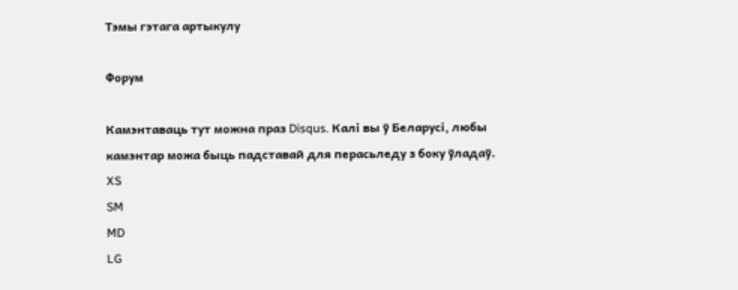Тэмы гэтага артыкулу

Форум

Камэнтаваць тут можна праз Disqus. Калі вы ў Беларусі, любы камэнтар можа быць падставай для перасьледу з боку ўладаў.
XS
SM
MD
LG